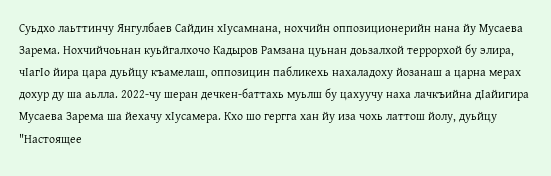Суьдхо лаьттинчу Янгулбаев Сайдин хIусамнана, нохчийн оппозиционерийн нана йу Мусаева Зарема. Нохчийчоьнан куьйгалхочо Кадыров Рамзана цуьнан доьзалхой террорхой бу элира, чIагIо йира цара дуьйцу къамелаш, оппозицин пабликехь нахаладоху йозанаш а царна мерах дохур ду ша аьлла. 2022-чу шеран дечкен-баттахь муьлш бу цахуучу наха лачкъийна дIайигира Мусаева Зарема ша йехачу хIусамера. Кхо шо гергга хан йу иза чохь латтош йолу, дуьйцу "Настоящее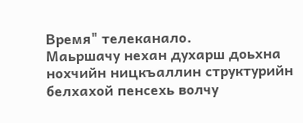Время" телеканало.
Маьршачу нехан духарш доьхна нохчийн ницкъаллин структурийн белхахой пенсехь волчу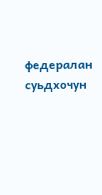федералан суьдхочун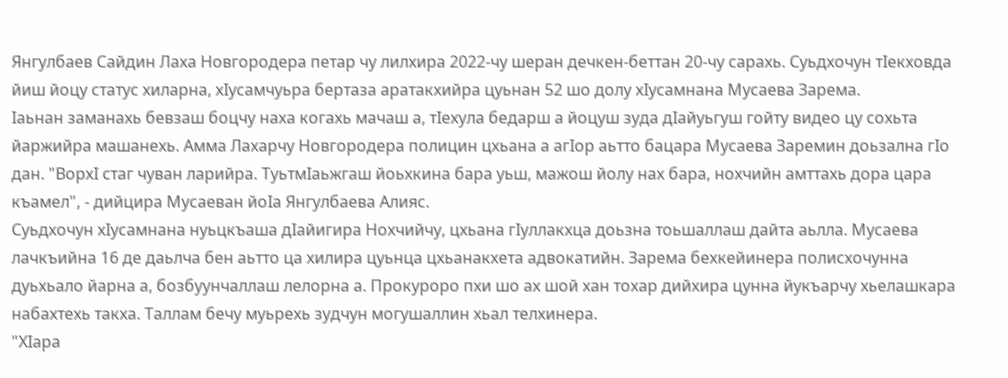Янгулбаев Сайдин Лаха Новгородера петар чу лилхира 2022-чу шеран дечкен-беттан 20-чу сарахь. Суьдхочун тIекховда йиш йоцу статус хиларна, хIусамчуьра бертаза аратакхийра цуьнан 52 шо долу хIусамнана Мусаева Зарема.
Ӏаьнан заманахь бевзаш боцчу наха когахь мачаш а, тӀехула бедарш а йоцуш зуда дIайуьгуш гойту видео цу сохьта йаржийра машанехь. Амма Лахарчу Новгородера полицин цхьана а агIор аьтто бацара Мусаева Заремин доьзална гӀо дан. "ВорхӀ стаг чуван ларийра. ТуьтмIаьжгаш йоьхкина бара уьш, мажош йолу нах бара, нохчийн амттахь дора цара къамел", - дийцира Мусаеван йоӀа Янгулбаева Алияс.
Суьдхочун хIусамнана нуьцкъаша дIайигира Нохчийчу, цхьана гIуллакхца доьзна тоьшаллаш дайта аьлла. Мусаева лачкъийна 16 де даьлча бен аьтто ца хилира цуьнца цхьанакхета адвокатийн. Зарема бехкейинера полисхочунна дуьхьало йарна а, бозбуунчаллаш лелорна а. Прокуроро пхи шо ах шой хан тохар дийхира цунна йукъарчу хьелашкара набахтехь такха. Таллам бечу муьрехь зудчун могушаллин хьал телхинера.
"ХIара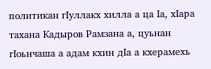политикан гIуллакх хилла а ца Iа, хIара тахана Кадыров Рамзана а, цуьнан гIоьнчаша а адам кхин дIа а кхерамехь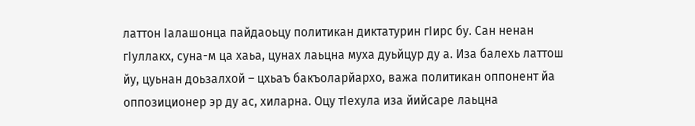латтон Iалашонца пайдаоьцу политикан диктатурин гIирс бу. Сан ненан гIуллакх, суна-м ца хаьа, цунах лаьцна муха дуьйцур ду а. Иза балехь латтош йу, цуьнан доьзалхой – цхьаъ бакъоларйархо, важа политикан оппонент йа оппозиционер эр ду ас, хиларна. Оцу тIехула иза йийсаре лаьцна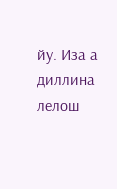йу. Иза а диллина лелош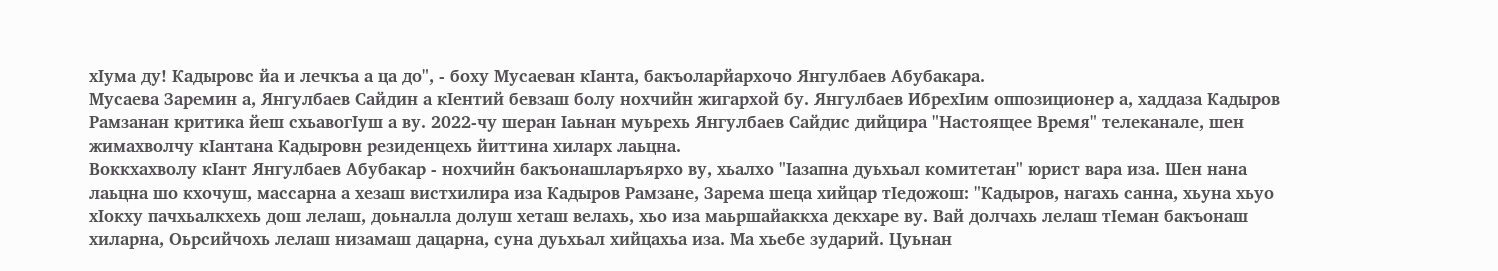хIума ду! Кадыровс йа и лечкъа а ца до", - боху Мусаеван кIанта, бакъоларйархочо Янгулбаев Абубакара.
Мусаева Заремин а, Янгулбаев Сайдин а кӀентий бевзаш болу нохчийн жигархой бу. Янгулбаев ИбрехӀим оппозиционер а, хаддаза Кадыров Рамзанан критика йеш схьавогIуш а ву. 2022-чу шеран Ӏаьнан муьрехь Янгулбаев Сайдис дийцира "Настоящее Время" телеканале, шен жимахволчу кӀантана Кадыровн резиденцехь йиттина хиларх лаьцна.
Воккхахволу кӀант Янгулбаев Абубакар - нохчийн бакъонашларъярхо ву, хьалхо "Ӏазапна дуьхьал комитетан" юрист вара иза. Шен нана лаьцна шо кхочуш, массарна а хезаш вистхилира иза Кадыров Рамзане, Зарема шеца хийцар тIедожош: "Кадыров, нагахь санна, хьуна хьуо хIокху пачхьалкхехь дош лелаш, доьналла долуш хеташ велахь, хьо иза маьршайаккха декхаре ву. Вай долчахь лелаш тIеман бакъонаш хиларна, Оьрсийчохь лелаш низамаш дацарна, суна дуьхьал хийцахьа иза. Ма хьебе зударий. Цуьнан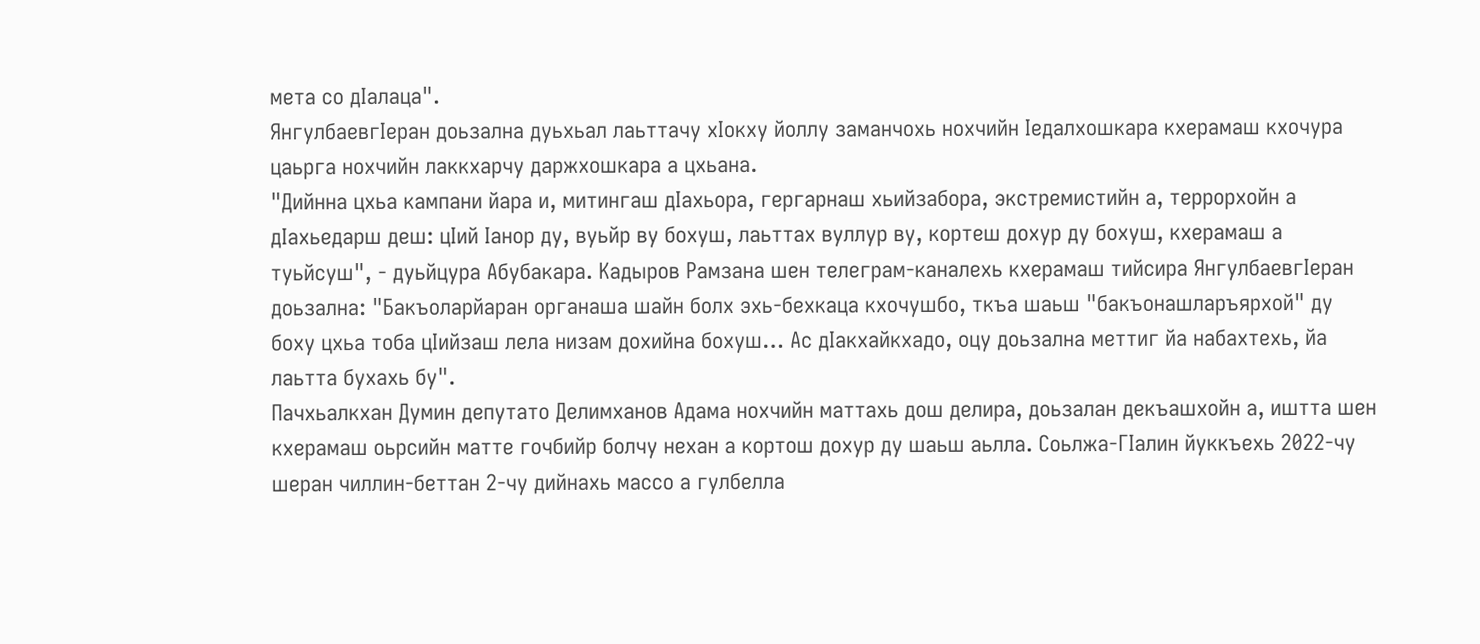мета со дIалаца".
ЯнгулбаевгIеран доьзална дуьхьал лаьттачу хIокху йоллу заманчохь нохчийн Iедалхошкара кхерамаш кхочура цаьрга нохчийн лаккхарчу даржхошкара а цхьана.
"Дийнна цхьа кампани йара и, митингаш дӀахьора, гергарнаш хьийзабора, экстремистийн а, террорхойн а дӀахьедарш деш: цӀий Ӏанор ду, вуьйр ву бохуш, лаьттах вуллур ву, кортеш дохур ду бохуш, кхерамаш а туьйсуш", - дуьйцура Абубакара. Кадыров Рамзана шен телеграм-каналехь кхерамаш тийсира ЯнгулбаевгӀеран доьзална: "Бакъоларйаран органаша шайн болх эхь-бехкаца кхочушбо, ткъа шаьш "бакъонашларъярхой" ду боху цхьа тоба цIийзаш лела низам дохийна бохуш… Ас дӀакхайкхадо, оцу доьзална меттиг йа набахтехь, йа лаьтта бухахь бу".
Пачхьалкхан Думин депутато Делимханов Адама нохчийн маттахь дош делира, доьзалан декъашхойн а, иштта шен кхерамаш оьрсийн матте гочбийр болчу нехан а кортош дохур ду шаьш аьлла. Соьлжа-ГӀалин йуккъехь 2022-чу шеран чиллин-беттан 2-чу дийнахь массо а гулбелла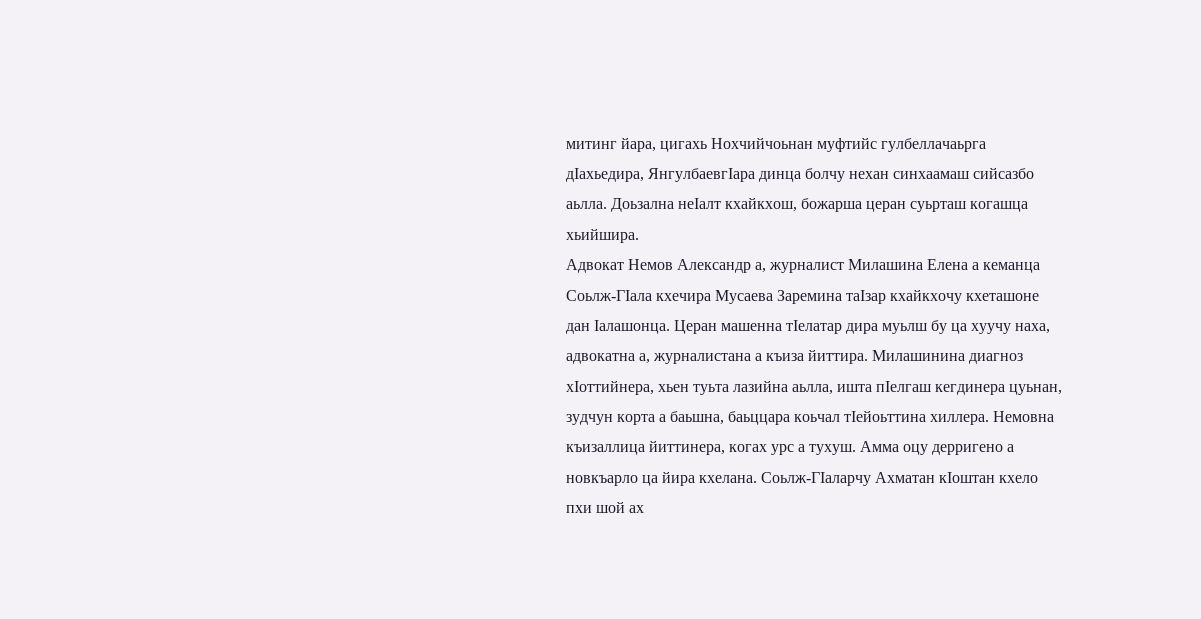митинг йара, цигахь Нохчийчоьнан муфтийс гулбеллачаьрга дӀахьедира, ЯнгулбаевгӀара динца болчу нехан синхаамаш сийсазбо аьлла. Доьзална неӀалт кхайкхош, божарша церан суьрташ когашца хьийшира.
Адвокат Немов Александр а, журналист Милашина Елена а кеманца Соьлж-ГӀала кхечира Мусаева Заремина таIзар кхайкхочу кхеташоне дан Iалашонца. Церан машенна тӀелатар дира муьлш бу ца хуучу наха, адвокатна а, журналистана а къиза йиттира. Милашинина диагноз хӀоттийнера, хьен туьта лазийна аьлла, ишта пӀелгаш кегдинера цуьнан, зудчун корта а баьшна, баьццара коьчал тIейоьттина хиллера. Немовна къизаллица йиттинера, когах урс а тухуш. Амма оцу дерригено а новкъарло ца йира кхелана. Соьлж-ГӀаларчу Ахматан кIоштан кхело пхи шой ах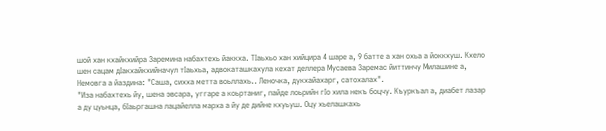шой хан кхайкхийра Заремина набахтехь йаккха. ТӀаьхьо хан хийцира 4 шаре а, 9 батте а хан охьа а йоккхуш. Кхело шен сацам дӀакхайкхийначул тӀаьхьа, адвокаташкахула кехат деллера Мусаева Заремас йиттинчу Милашине а, Немовга а йаздина: "Саша, сихха метта воьллахь.. Леночка, дукхайахарг, сатохалах".
"Иза набахтехь йу, шена эвсара, уггаре а коьртаниг, пайде лоьрийн гӀо хила некъ боцчу. Къуркъал а, диабет лазар а ду цуьнца, бIаьргашна лацайелла марха а йу де дийне кхуьуш. Оцу хьелашкахь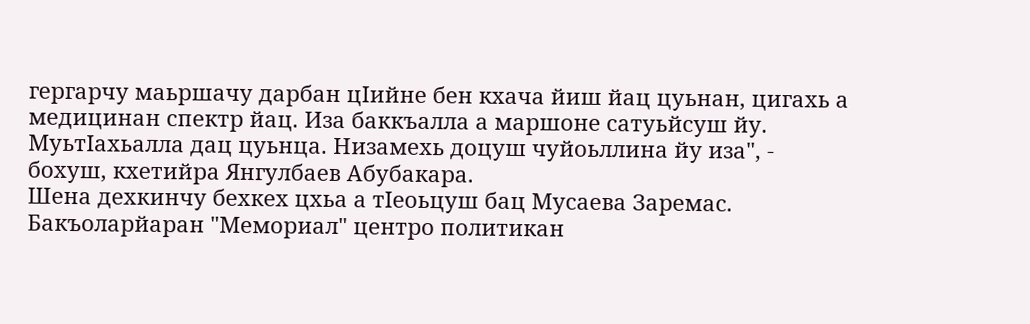гергарчу маьршачу дарбан цӀийне бен кхача йиш йац цуьнан, цигахь а медицинан спектр йац. Иза баккъалла а маршоне сатуьйсуш йу. МуьтIахьалла дац цуьнца. Низамехь доцуш чуйоьллина йу иза", - бохуш, кхетийра Янгулбаев Абубакара.
Шена дехкинчу бехкех цхьа а тIеоьцуш бац Мусаева Заремас. Бакъоларйаран "Мемориал" центро политикан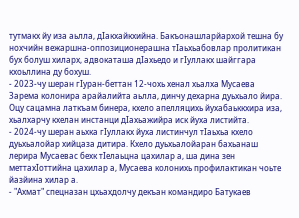тутмакх йу иза аьлла, дIакхайкхийна. Бакъонашларйархой тешна бу нохчийн вежаршна-оппозиционерашна тIаьхьабовлар пролитикан бух болуш хиларх, адвокаташа дIахьедо и гIуллакх шайггара кхоьллина ду бохуш.
- 2023-чу шеран гIуран-беттан 12-чохь хенал хьалха Мусаева Зарема колонира арайалийта аьлла, динчу дехарна дуьхьало йира. Оцу сацамна латкъам бинера, кхело апелляцихь йухабаьккхира иза, хьалхарчу кхелан инстанци дIахьажийра иск йуха листийта.
- 2024-чу шеран аьхка гIуллакх йуха листинчул тIаьхьа кхело дуьхьалойар хийцаза дитира. Кхело дуьхьалойаран бахьанаш лерира Мусаевас бехк тIелаьцна цахилар а, ша дина зен меттахIоттийна цахилар а, Мусаева колонихь профилактикан чоьте йазйина хилар а.
- "Ахмат" спецназан цхьахдолчу декъан командиро Батукаев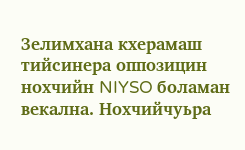Зелимхана кхерамаш тийсинера оппозицин нохчийн NIYSO боламан векална. Нохчийчуьра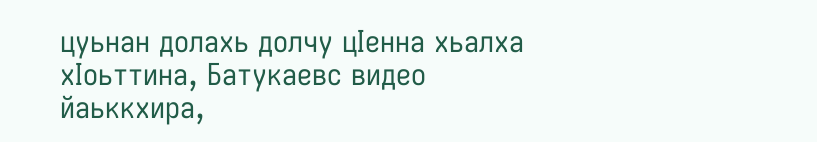цуьнан долахь долчу цӀенна хьалха хIоьттина, Батукаевс видео йаьккхира,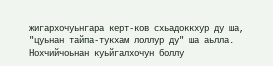жигархочуьнгара керт-ков схьадоккхур ду ша, "цуьнан тайпа-тукхам лоллур ду" ша аьлла. Нохчийчоьнан куьйгалхочун боллу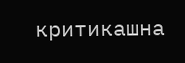критикашна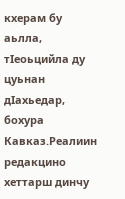кхерам бу аьлла, тIеоьцийла ду цуьнан дIахьедар, бохура Кавказ.Реалиин редакцино хеттарш динчу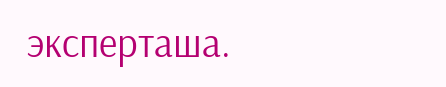эксперташа.